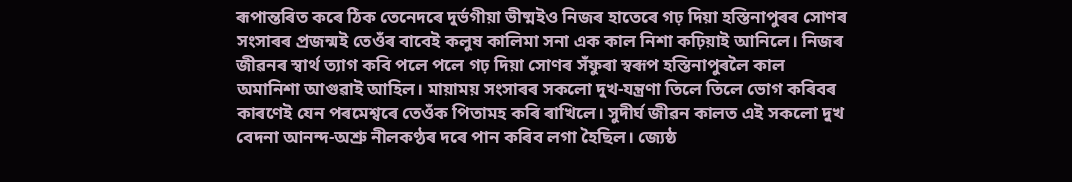ৰূপান্তৰিত কৰে ঠিক তেনেদৰে দুৰ্ভগীয়া ভীষ্মইও নিজৰ হাতেৰে গঢ় দিয়া হস্তিনাপুৰৰ সোণৰ সংসাৰৰ প্ৰজন্মই তেওঁৰ বাবেই কলুষ কালিমা সনা এক কাল নিশা কঢ়িয়াই আনিলে। নিজৰ জীৱনৰ স্বাৰ্থ ত্যাগ কবি পলে পলে গঢ় দিয়া সোণৰ সঁফুৰা স্বৰূপ হস্তিনাপুৰলৈ কাল অমানিশা আগুৱাই আহিল। মায়াময় সংসাৰৰ সকলো দুখ-যন্ত্ৰণা তিলে তিলে ভোগ কৰিবৰ কাৰণেই যেন পৰমেশ্বৰে তেওঁক পিতামহ কৰি ৰাখিলে। সুদীৰ্ঘ জীৱন কালত এই সকলো দুখ বেদনা আনন্দ-অশ্ৰু নীলকণ্ঠৰ দৰে পান কৰিব লগা হৈছিল। জ্যেষ্ঠ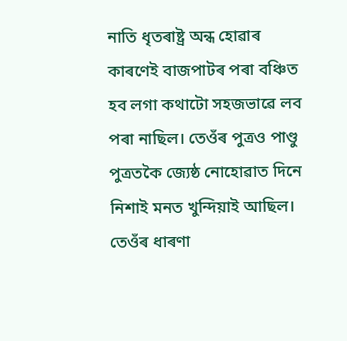নাতি ধৃতৰাষ্ট্ৰ অন্ধ হোৱাৰ কাৰণেই বাজপাটৰ পৰা বঞ্চিত হব লগা কথাটো সহজভাৱে লব পৰা নাছিল। তেওঁৰ পুত্ৰও পাণ্ডু পুত্ৰতকৈ জ্যেষ্ঠ নোহোৱাত দিনে নিশাই মনত খুন্দিয়াই আছিল। তেওঁৰ ধাৰণা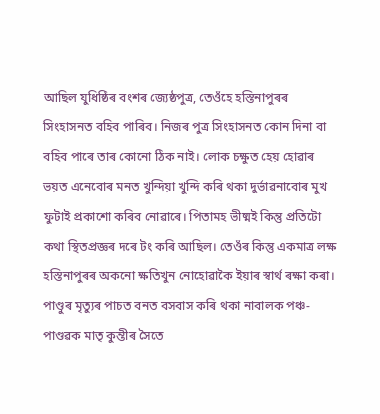আছিল যুধিষ্ঠিৰ বংশৰ জ্যেষ্ঠপুত্ৰ, তেওঁহে হস্তিনাপুৰৰ সিংহাসনত বহিব পাৰিব। নিজৰ পুত্ৰ সিংহাসনত কোন দিনা বা বহিব পাৰে তাৰ কোনো ঠিক নাই। লোক চক্ষুত হেয় হোৱাৰ ভয়ত এনেবোৰ মনত খুন্দিয়া খুন্দি কৰি থকা দুৰ্ভাৱনাবোৰ মুখ ফুটাই প্ৰকাশো কৰিব নোৱাৰে। পিতামহ ভীষ্মই কিন্তু প্ৰতিটো কথা স্থিতপ্ৰজ্ঞৰ দৰে টং কৰি আছিল। তেওঁৰ কিন্তু একমাত্ৰ লক্ষ হস্তিনাপুৰৰ অকনো ক্ষতিখুন নোহোৱাকৈ ইয়াৰ স্বাৰ্থ ৰক্ষা কৰা।
পাণ্ডুৰ মৃত্যুৰ পাচত বনত বসবাস কৰি থকা নাবালক পঞ্চ-পাণ্ডৱক মাতৃ কুন্তীৰ সৈতে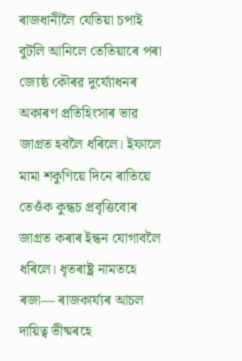ৰাজধানীলৈ যেতিয়া চপাই বুটলি আনিলে তেতিয়াৰে পৰা জ্যেষ্ঠ কৌৰৱ দুৰ্য্যোধনৰ অকাৰণ প্ৰতিহিংসাৰ ভাৱ জাগ্ৰত হবলৈ ধৰিলে। ইফালে মামা শকুণিয়ে দিনে ৰাতিয়ে তেওঁক কুন্ধচ প্ৰবৃত্তিবোৰ জাগ্ৰত কৰাৰ ইন্ধন যোগাবলৈ ধৰিলে। ধৃতৰাষ্ট্ৰ নামতহে ৰজা— ৰাজকাৰ্য্যৰ আচল দায়িত্ব ভীষ্মৰহে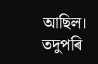আছিল। তদুপৰি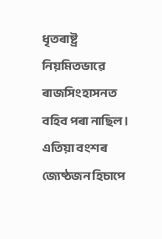ধৃতৰাষ্ট্ৰ নিয়মিতভাৱে ৰাজসিংহাসনত বহিব পৰা নাছিল। এতিয়া বংশৰ জ্যেষ্ঠজন হিচাপে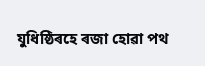যুধিষ্ঠিৰহে ৰজা হোৱা পথ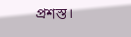প্ৰশস্ত।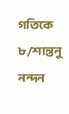গতিকে
৮/শান্তনু নন্দন